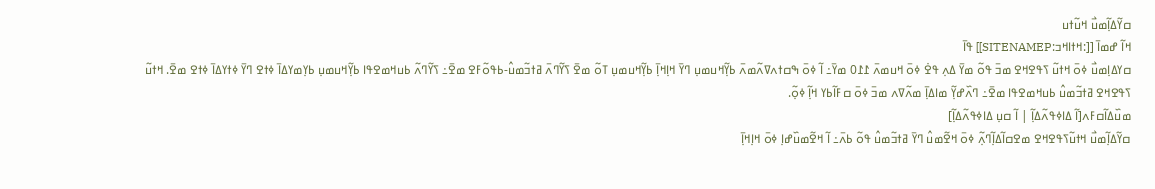ߛߌ߬ߡߊ߲߬ߘߎ߯ ߞߎ߬ߙߎ
ߞߊ߬ ߝߘߊ߫ [[:ߞߙߊߞߏ:SITENAMEP]] ߟߊ߫
ߛߌߡߊ߲ߘߎ߯ ߦߋ߫ ߞߙߎ߬ ߖߟߐߞߐ ߘߏ߫ ߟߋ߬ ߘߌ߫ ߡߍ߲ ߟߐ߭ ߦߋ߫ ߞߎߘߍ߫ ߁߁0 ߘߌ߫߸ ߊ߬ ߦߋ߫ ߒߛߙߍߜߍ߬ߘߍ߫ ߕߌ߲߬ߞߎߘߎ߲ ߣߌ߫ ߞߊ߲ߞߊ߲߫ ߕߌ߲߬ߞߎߘߎ߲ ߠߋ߬ ߘߐ߫ ߖߌ߬ߣߍ߫ ߥߙߏ߬ߘߎ߮-ߕߟߋ߬ߓߐ ߘߐ߫߸ ߖߌ߬ߣߍ߬ ߕߎߞߘߐߟߊ ߕߌ߲߬ߞߎߘߎ߲ ߕߌ߲ߘߌߡߊ߫ ߦߙߐ ߣߌ߫ ߦߙߌߡߊ߫ ߦߙߐ ߘߐ߫. ߞߙߎ߬ ߖߟߐߞߐ ߥߙߏ߬ߘߎ߮ ߕߎߞߘߐߟߊ ߘߐ߫߸ ߣߍ߰ߝߌ߲߬ ߘߊߡߊ߲߫ ߘߍ߬ߜߍ ߘߏ߫ ߦߋ߫ ߛߓߊ߬ߕߌ ߞߊ߲߬ ߦߋ߲߬.
ߘߎ߰ߡߊ߬ߛߓߍ[ߊ߬ ߡߊߦߟߍ߬ߡߊ߲߬ | ߊ߬ ߛߎ߲ ߡߊߦߟߍ߬ߡߊ߲߬]
ߛߌ߬ߡߊ߲߬ߘߎ߯ ߞߙߎ߬ߖߟߐߞߐ ߘߐߛߊ߬ߡߊ߲߬ߣߍ߲߬ ߦߋ߫ ߞߐ߬ߘߎ߮ ߣߌ߫ ߥߙߏ߬ߘߎ߮ ߟߋ߬ ߕߍ߫߸ ߊ߬ ߞߐ߬ߘߎ߰ߝߊ߲ ߦߋ߫ ߞߊ߲ߞߊ߲߫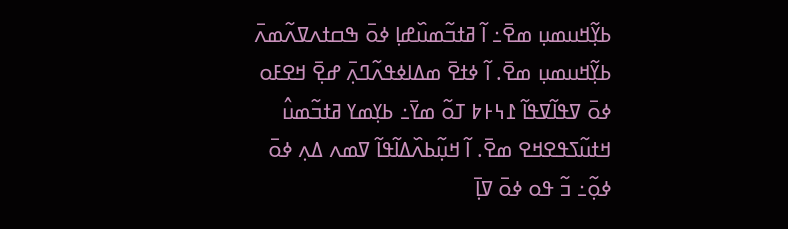ߕߌ߲߬ߞߎߘߎ߲ ߘߐ߫߸ ߊ߬ ߥߙߏ߬ߘߎ߰ߝߊ߲ ߦߋ߫ ߒߛߙߍߜߍ߬ߘߍ߫ ߕߌ߲߬ߞߎߘߎ߲ ߘߐ߫. ߊ߬ ߦߙߐ߫ ߘߡߊߦߟߍ߬ߣߍ߲߫ ߝߐ߲߫ ߞߐߓߋ ߦߋ߫ ߜߟߊ߬ߜߟߊ߬ ߁߆߅߈ ߠߋ߬ ߘߌ߫߸ ߕߌ߲ߘߌ ߥߙߏ߬ߘߎ߮ ߞߙߎ߬ߖߟߐߞߐ ߘߐ߫. ߊ߬ ߞߎ߲߬ߕߍ߰ߡߊ߬ߟߊ߬ ߜߘߍ ߡߍ߲ ߦߋ߫ ߦߋ߲߬߸ ߏ߬ ߟߋ ߦߋ߫ ߜߊ߲߫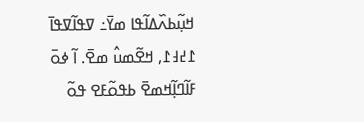ߞߎ߲߬ߕߍ߰ߡߊ߬ߟߊ ߘߌ߫߸ ߜߟߊ߬ߜߟߊ߫ ߁߄߃߁, ߞߐ߬ߘߎ߮ ߘߐ߫. ߊ߬ ߦߋ߫ ߓߊ߬ߣߊ߲߬ߞߘߐ߫ ߕߟߋ߬ߓߐ ߟߋ߬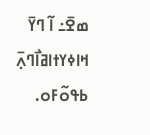ߘߐ߫߸ ߊ߬ ߣߌ߫ ߞߊߦߌߙߊߥߊ߯ߣߍ߲߫ ߕߟߋ߬ߓߋ.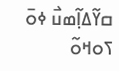ߛߌ߬ߡߊ߲߬ߘߎ߯ ߦߋ߫ ߖߋߞߋ߬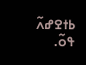ߕߙߐߝߍ߬ ߟߋ߬.